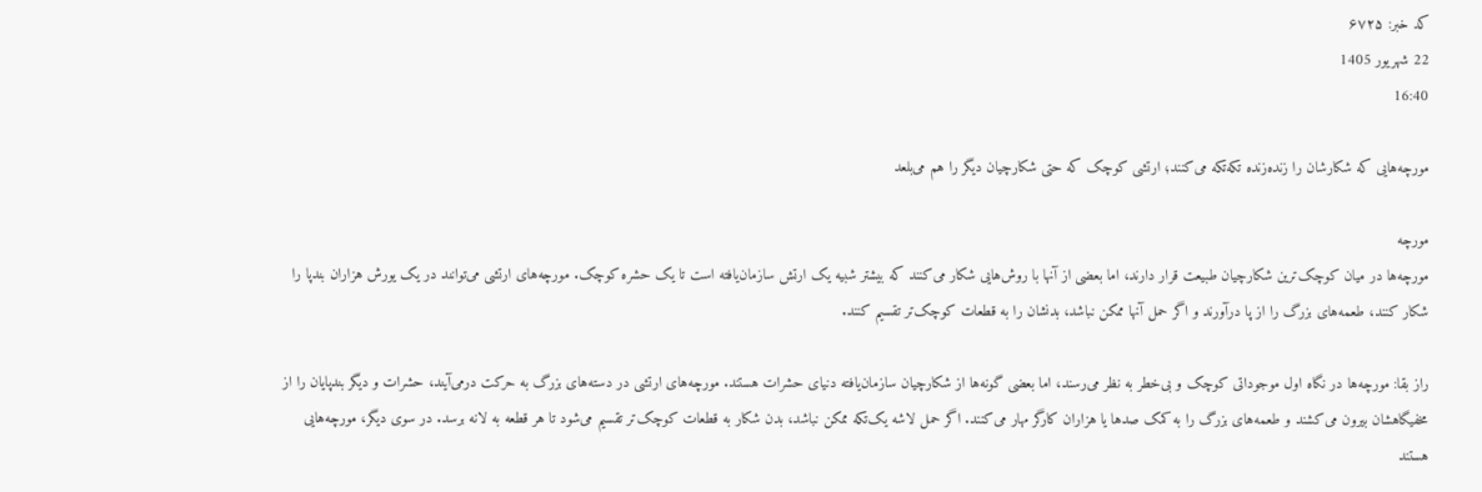کد خبر: ۶۷۲۵
22 شهريور 1405
16:40

مورچه‌هایی که شکارشان را زنده‌زنده تکه‌تکه می‌کنند؛ ارتشی کوچک که حتی شکارچیان دیگر را هم می‌بلعد

مورچه
مورچه‌ها در میان کوچک‌ترین شکارچیان طبیعت قرار دارند، اما بعضی از آنها با روش‌هایی شکار می‌کنند که بیشتر شبیه یک ارتش سازمان‌یافته است تا یک حشره کوچک. مورچه‌های ارتشی می‌توانند در یک یورش هزاران بندپا را شکار کنند، طعمه‌های بزرگ را از پا درآورند و اگر حمل آنها ممکن نباشد، بدنشان را به قطعات کوچک‌تر تقسیم کنند.

راز بقا: مورچه‌ها در نگاه اول موجوداتی کوچک و بی‌خطر به نظر می‌رسند، اما بعضی گونه‌ها از شکارچیان سازمان‌یافته دنیای حشرات هستند. مورچه‌های ارتشی در دسته‌های بزرگ به حرکت درمی‌آیند، حشرات و دیگر بندپایان را از مخفیگاهشان بیرون می‌کشند و طعمه‌های بزرگ را به کمک صدها یا هزاران کارگر مهار می‌کنند. اگر حمل لاشه یک‌تکه ممکن نباشد، بدن شکار به قطعات کوچک‌تر تقسیم می‌شود تا هر قطعه به لانه برسد. در سوی دیگر، مورچه‌هایی هستند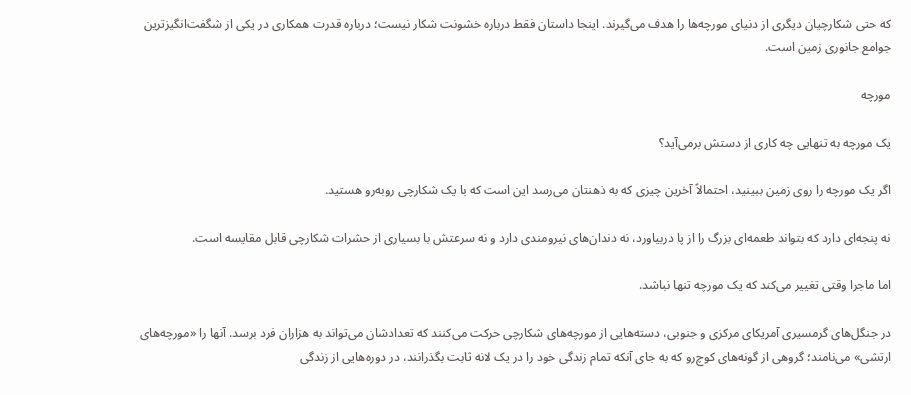که حتی شکارچیان دیگری از دنیای مورچه‌ها را هدف می‌گیرند. اینجا داستان فقط درباره خشونت شکار نیست؛ درباره قدرت همکاری در یکی از شگفت‌انگیزترین جوامع جانوری زمین است.

مورچه

یک مورچه به تنهایی چه کاری از دستش برمی‌آید؟

اگر یک مورچه را روی زمین ببینید، احتمالاً آخرین چیزی که به ذهنتان می‌رسد این است که با یک شکارچی روبه‌رو هستید.

نه پنجه‌ای دارد که بتواند طعمه‌ای بزرگ را از پا دربیاورد، نه دندان‌های نیرومندی دارد و نه سرعتش با بسیاری از حشرات شکارچی قابل مقایسه است.

اما ماجرا وقتی تغییر می‌کند که یک مورچه تنها نباشد.

در جنگل‌های گرمسیری آمریکای مرکزی و جنوبی، دسته‌هایی از مورچه‌های شکارچی حرکت می‌کنند که تعدادشان می‌تواند به هزاران فرد برسد. آنها را «مورچه‌های ارتشی» می‌نامند؛ گروهی از گونه‌های کوچ‌رو که به جای آنکه تمام زندگی خود را در یک لانه ثابت بگذرانند، در دوره‌هایی از زندگی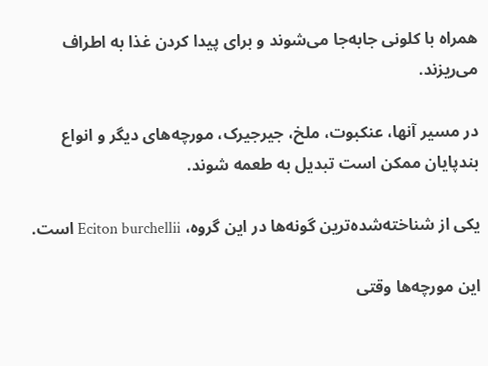همراه با کلونی جابه‌جا می‌شوند و برای پیدا کردن غذا به اطراف می‌ریزند.

در مسیر آنها، عنکبوت، ملخ، جیرجیرک، مورچه‌های دیگر و انواع بندپایان ممکن است تبدیل به طعمه شوند.

یکی از شناخته‌شده‌ترین گونه‌ها در این گروه، Eciton burchellii است.

این مورچه‌ها وقتی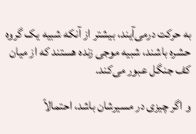به حرکت درمی‌آیند، بیشتر از آنکه شبیه یک گروه حشره باشند، شبیه موجی زنده هستند که از میان کف جنگل عبور می‌کند.

و اگر چیزی در مسیرشان باشد، احتمالاً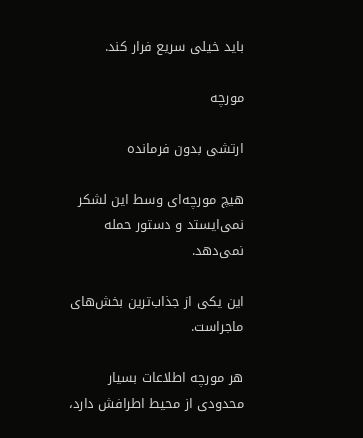باید خیلی سریع فرار کند.

مورچه

ارتشی بدون فرمانده

هیچ مورچه‌ای وسط این لشکر نمی‌ایستد و دستور حمله نمی‌دهد.

این یکی از جذاب‌ترین بخش‌های ماجراست.

هر مورچه اطلاعات بسیار محدودی از محیط اطرافش دارد،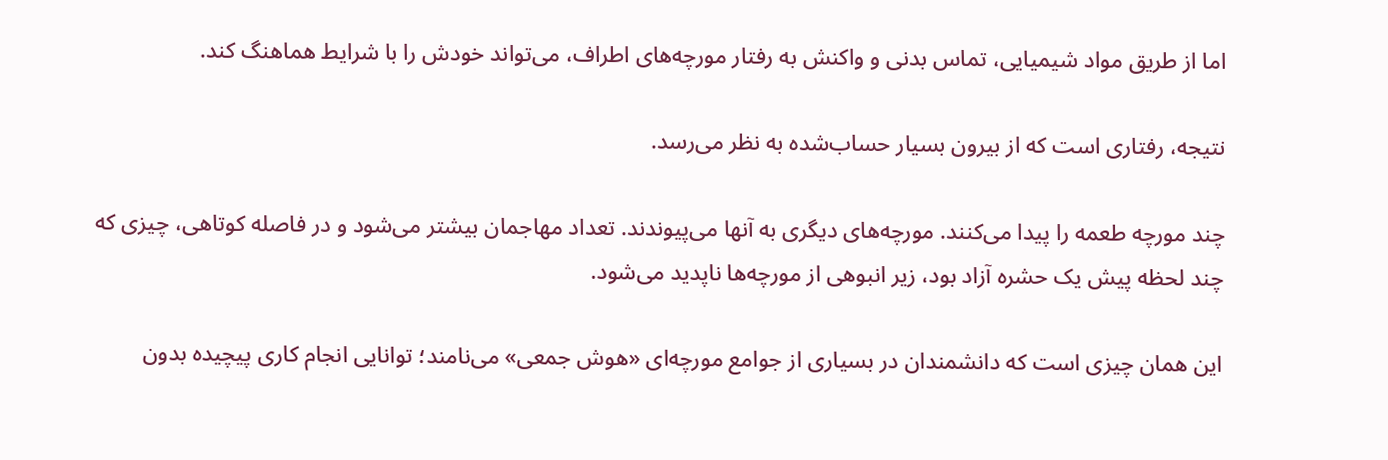اما از طریق مواد شیمیایی، تماس بدنی و واکنش به رفتار مورچه‌های اطراف، می‌تواند خودش را با شرایط هماهنگ کند.

نتیجه، رفتاری است که از بیرون بسیار حساب‌شده به نظر می‌رسد.

چند مورچه طعمه را پیدا می‌کنند. مورچه‌های دیگری به آنها می‌پیوندند. تعداد مهاجمان بیشتر می‌شود و در فاصله کوتاهی، چیزی که چند لحظه پیش یک حشره آزاد بود، زیر انبوهی از مورچه‌ها ناپدید می‌شود.

این همان چیزی است که دانشمندان در بسیاری از جوامع مورچه‌ای «هوش جمعی» می‌نامند؛ توانایی انجام کاری پیچیده بدون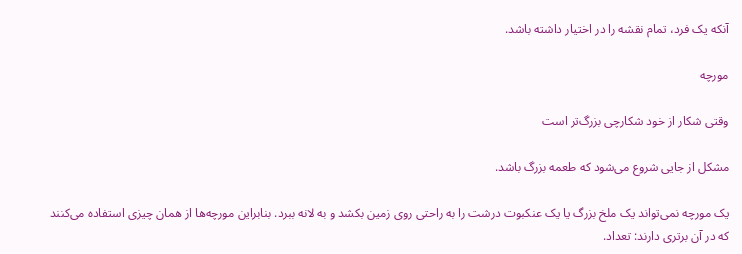آنکه یک فرد، تمام نقشه را در اختیار داشته باشد.

مورچه

وقتی شکار از خود شکارچی بزرگ‌تر است

مشکل از جایی شروع می‌شود که طعمه بزرگ باشد.

یک مورچه نمی‌تواند یک ملخ بزرگ یا یک عنکبوت درشت را به راحتی روی زمین بکشد و به لانه ببرد. بنابراین مورچه‌ها از همان چیزی استفاده می‌کنند که در آن برتری دارند: تعداد.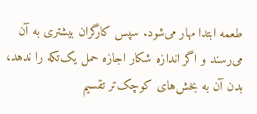طعمه ابتدا مهار می‌شود. سپس کارگران بیشتری به آن می‌رسند و اگر اندازه شکار اجازه حمل یک‌تکه را ندهد، بدن آن به بخش‌های کوچک‌تر تقسیم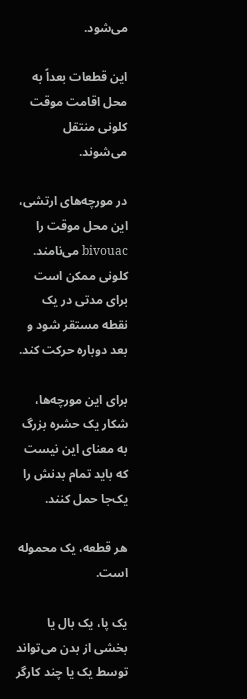می‌شود.

این قطعات بعداً به محل اقامت موقت کلونی منتقل می‌شوند.

در مورچه‌های ارتشی، این محل موقت را bivouac می‌نامند. کلونی ممکن است برای مدتی در یک نقطه مستقر شود و بعد دوباره حرکت کند.

برای این مورچه‌ها، شکار یک حشره بزرگ به معنای این نیست که باید تمام بدنش را یک‌جا حمل کنند.

هر قطعه، یک محموله است.

یک پا، یک بال یا بخشی از بدن می‌تواند توسط یک یا چند کارگر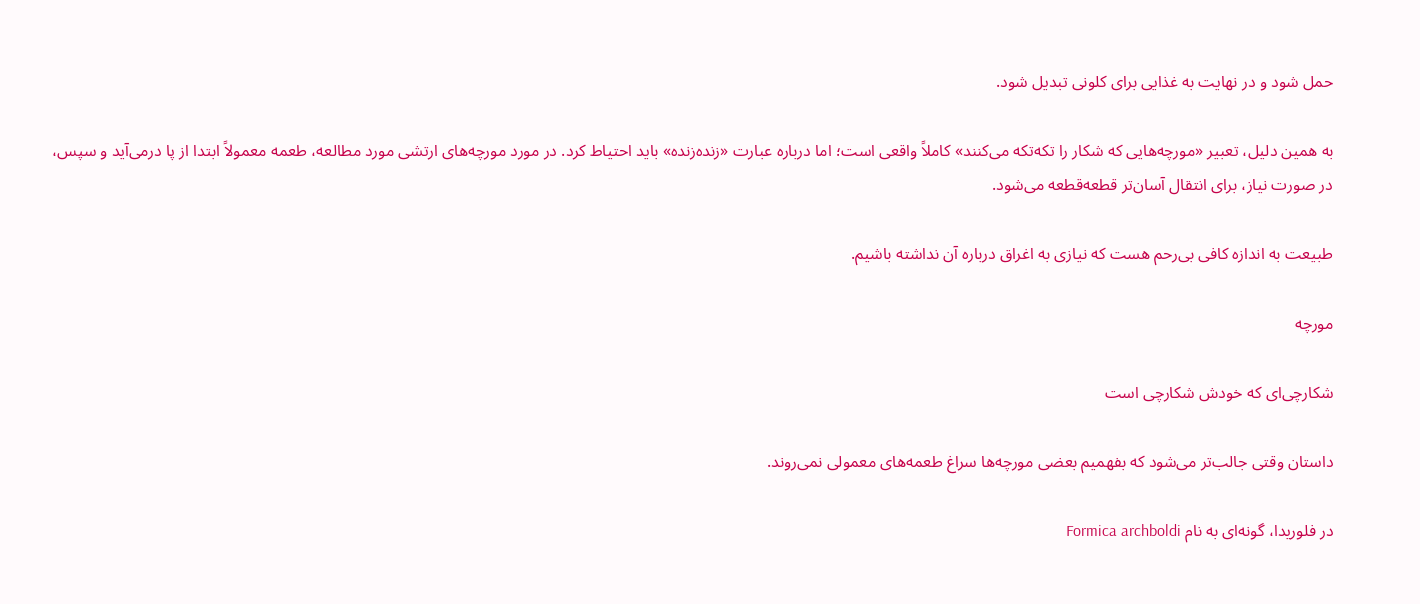حمل شود و در نهایت به غذایی برای کلونی تبدیل شود.

به همین دلیل، تعبیر «مورچه‌هایی که شکار را تکه‌تکه می‌کنند» کاملاً واقعی است؛ اما درباره عبارت «زنده‌زنده» باید احتیاط کرد. در مورد مورچه‌های ارتشی مورد مطالعه، طعمه معمولاً ابتدا از پا درمی‌آید و سپس، در صورت نیاز، برای انتقال آسان‌تر قطعه‌قطعه می‌شود.

طبیعت به اندازه کافی بی‌رحم هست که نیازی به اغراق درباره آن نداشته باشیم.

مورچه

شکارچی‌ای که خودش شکارچی است

داستان وقتی جالب‌تر می‌شود که بفهمیم بعضی مورچه‌ها سراغ طعمه‌های معمولی نمی‌روند.

در فلوریدا، گونه‌ای به نام Formica archboldi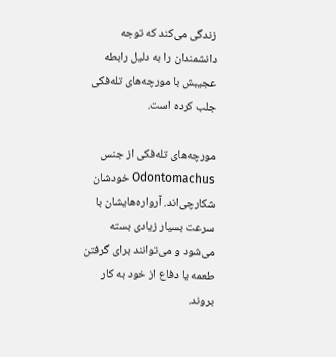زندگی می‌کند که توجه دانشمندان را به دلیل رابطه عجیبش با مورچه‌های تله‌فکی جلب کرده است.

مورچه‌های تله‌فکی از جنس Odontomachus خودشان شکارچی‌اند. آرواره‌هایشان با سرعت بسیار زیادی بسته می‌شود و می‌توانند برای گرفتن طعمه یا دفاع از خود به کار بروند.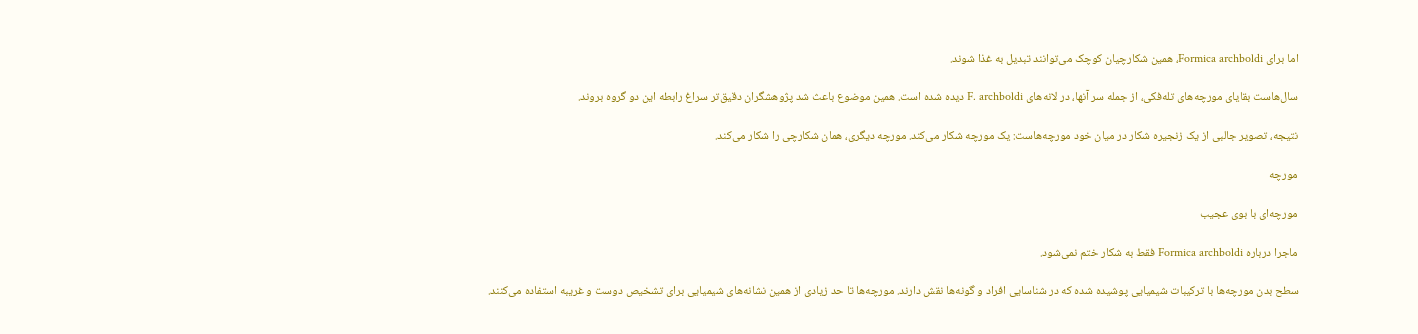اما برای Formica archboldi، همین شکارچیان کوچک می‌توانند تبدیل به غذا شوند.

سال‌هاست بقایای مورچه‌های تله‌فکی، از جمله سر آنها، در لانه‌های F. archboldi دیده شده است. همین موضوع باعث شد پژوهشگران دقیق‌تر سراغ رابطه این دو گروه بروند.

نتیجه، تصویر جالبی از یک زنجیره شکار در میان خود مورچه‌هاست: یک مورچه شکار می‌کند. مورچه دیگری، همان شکارچی را شکار می‌کند.

مورچه

مورچه‌ای با بوی عجیب

ماجرا درباره Formica archboldi فقط به شکار ختم نمی‌شود.

سطح بدن مورچه‌ها با ترکیبات شیمیایی پوشیده شده که در شناسایی افراد و گونه‌ها نقش دارند. مورچه‌ها تا حد زیادی از همین نشانه‌های شیمیایی برای تشخیص دوست و غریبه استفاده می‌کنند.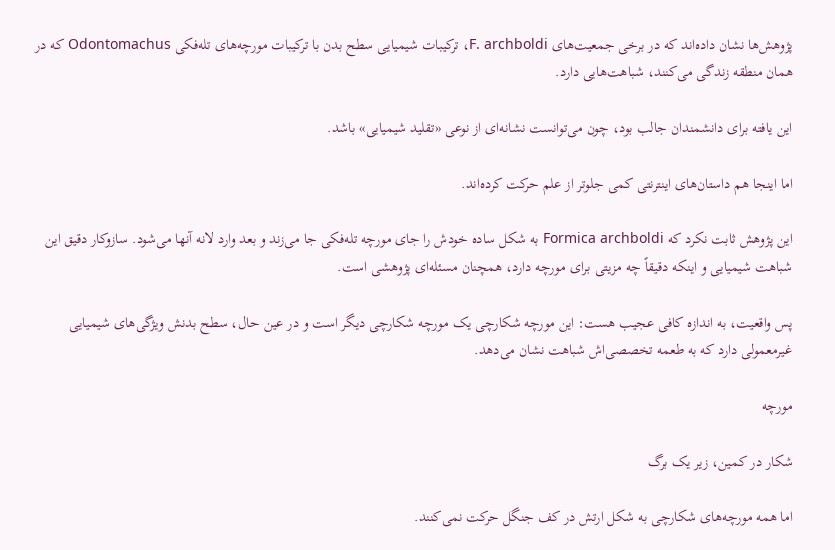پژوهش‌ها نشان داده‌اند که در برخی جمعیت‌های F. archboldi، ترکیبات شیمیایی سطح بدن با ترکیبات مورچه‌های تله‌فکی Odontomachus که در همان منطقه زندگی می‌کنند، شباهت‌هایی دارد.

این یافته برای دانشمندان جالب بود، چون می‌توانست نشانه‌ای از نوعی «تقلید شیمیایی» باشد.

اما اینجا هم داستان‌های اینترنتی کمی جلوتر از علم حرکت کرده‌اند.

این پژوهش ثابت نکرد که Formica archboldi به شکل ساده خودش را جای مورچه تله‌فکی جا می‌زند و بعد وارد لانه آنها می‌شود. سازوکار دقیق این شباهت شیمیایی و اینکه دقیقاً چه مزیتی برای مورچه دارد، همچنان مسئله‌ای پژوهشی است.

پس واقعیت، به اندازه کافی عجیب هست: این مورچه شکارچی یک مورچه شکارچی دیگر است و در عین حال، سطح بدنش ویژگی‌های شیمیایی غیرمعمولی دارد که به طعمه تخصصی‌اش شباهت نشان می‌دهد.

مورچه

شکار در کمین، زیر یک برگ

اما همه مورچه‌های شکارچی به شکل ارتش در کف جنگل حرکت نمی‌کنند.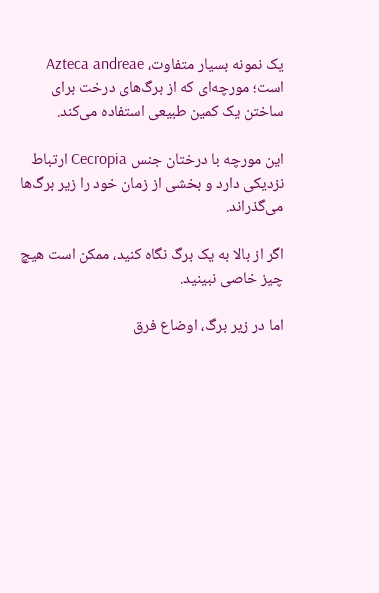یک نمونه بسیار متفاوت، Azteca andreae است؛ مورچه‌ای که از برگ‌های درخت برای ساختن یک کمین طبیعی استفاده می‌کند.

این مورچه با درختان جنس Cecropia ارتباط نزدیکی دارد و بخشی از زمان خود را زیر برگ‌ها می‌گذراند.

اگر از بالا به یک برگ نگاه کنید، ممکن است هیچ چیز خاصی نبینید.

اما در زیر برگ، اوضاع فرق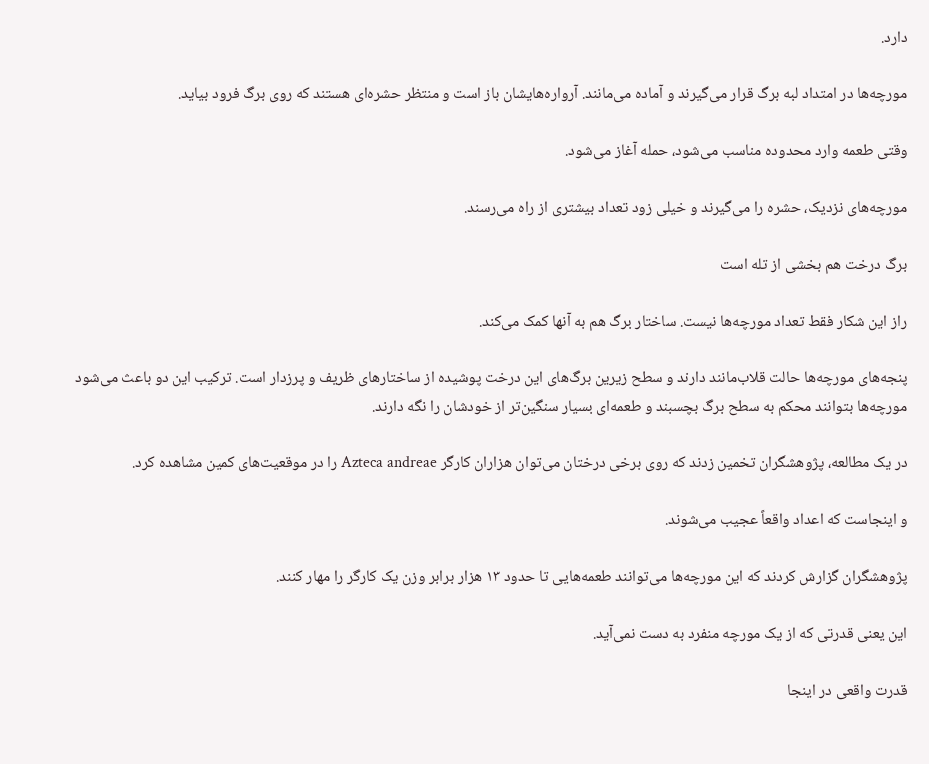دارد.

مورچه‌ها در امتداد لبه برگ قرار می‌گیرند و آماده می‌مانند. آرواره‌هایشان باز است و منتظر حشره‌ای هستند که روی برگ فرود بیاید.

وقتی طعمه وارد محدوده مناسب می‌شود، حمله آغاز می‌شود.

مورچه‌های نزدیک، حشره را می‌گیرند و خیلی زود تعداد بیشتری از راه می‌رسند.

برگ درخت هم بخشی از تله است

راز این شکار فقط تعداد مورچه‌ها نیست. ساختار برگ هم به آنها کمک می‌کند.

پنجه‌های مورچه‌ها حالت قلاب‌مانند دارند و سطح زیرین برگ‌های این درخت پوشیده از ساختارهای ظریف و پرزدار است. ترکیب این دو باعث می‌شود مورچه‌ها بتوانند محکم به سطح برگ بچسبند و طعمه‌ای بسیار سنگین‌تر از خودشان را نگه دارند.

در یک مطالعه، پژوهشگران تخمین زدند که روی برخی درختان می‌توان هزاران کارگر Azteca andreae را در موقعیت‌های کمین مشاهده کرد.

و اینجاست که اعداد واقعاً عجیب می‌شوند.

پژوهشگران گزارش کردند که این مورچه‌ها می‌توانند طعمه‌هایی تا حدود ۱۳ هزار برابر وزن یک کارگر را مهار کنند.

این یعنی قدرتی که از یک مورچه منفرد به دست نمی‌آید.

قدرت واقعی در اینجا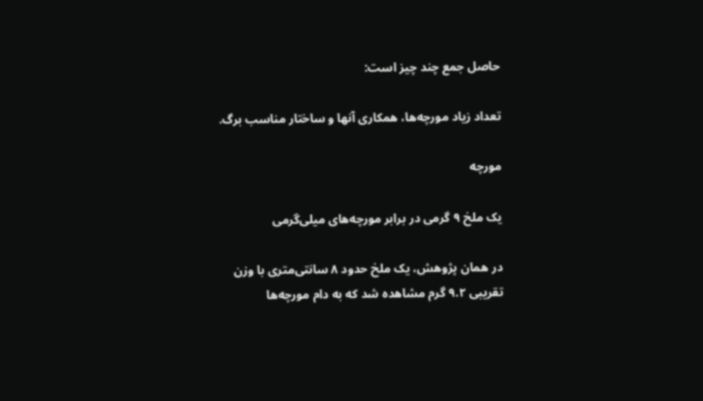حاصل جمع چند چیز است:

تعداد زیاد مورچه‌ها، همکاری آنها و ساختار مناسب برگ.

مورچه

یک ملخ ۹ گرمی در برابر مورچه‌های میلی‌گرمی

در همان پژوهش، یک ملخ حدود ۸ سانتی‌متری با وزن تقریبی ۹.۲ گرم مشاهده شد که به دام مورچه‌ها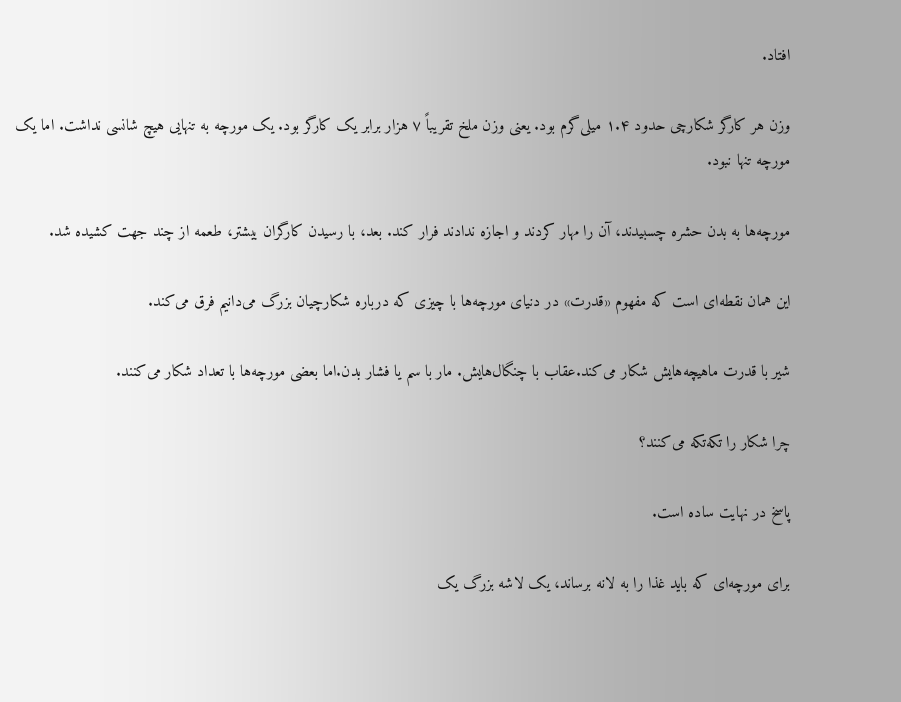افتاد.

وزن هر کارگر شکارچی حدود ۱.۴ میلی‌گرم بود. یعنی وزن ملخ تقریباً ۷ هزار برابر یک کارگر بود. یک مورچه به تنهایی هیچ شانسی نداشت. اما یک مورچه تنها نبود.

مورچه‌ها به بدن حشره چسبیدند، آن را مهار کردند و اجازه ندادند فرار کند. بعد، با رسیدن کارگران بیشتر، طعمه از چند جهت کشیده شد.

این همان نقطه‌ای است که مفهوم «قدرت» در دنیای مورچه‌ها با چیزی که درباره شکارچیان بزرگ می‌دانیم فرق می‌کند.

شیر با قدرت ماهیچه‌هایش شکار می‌کند.عقاب با چنگال‌هایش. مار با سم یا فشار بدن.اما بعضی مورچه‌ها با تعداد شکار می‌کنند.

چرا شکار را تکه‌تکه می‌کنند؟

پاسخ در نهایت ساده است.

برای مورچه‌ای که باید غذا را به لانه برساند، یک لاشه بزرگ یک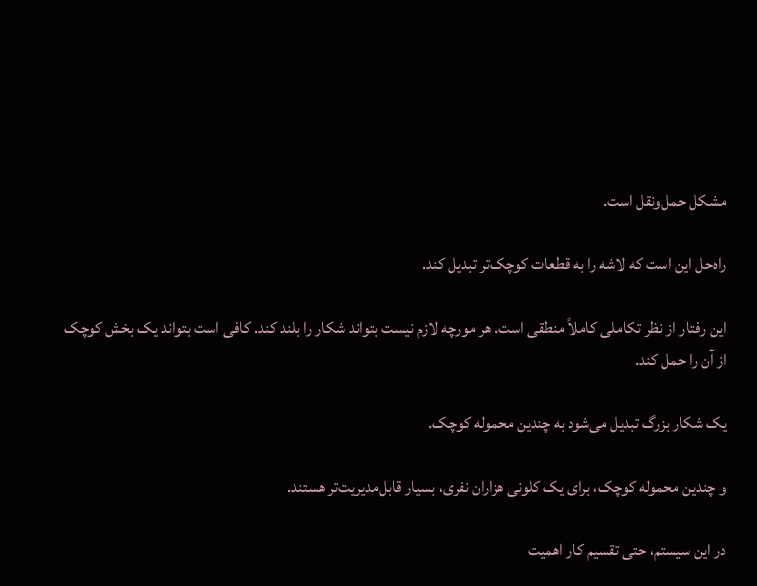مشکل حمل‌ونقل است.

راه‌حل این است که لاشه را به قطعات کوچک‌تر تبدیل کند.

این رفتار از نظر تکاملی کاملاً منطقی است. هر مورچه لازم نیست بتواند شکار را بلند کند. کافی است بتواند یک بخش کوچک از آن را حمل کند.

یک شکار بزرگ تبدیل می‌شود به چندین محموله کوچک.

و چندین محموله کوچک، برای یک کلونی هزاران نفری، بسیار قابل‌مدیریت‌تر هستند.

در این سیستم، حتی تقسیم کار اهمیت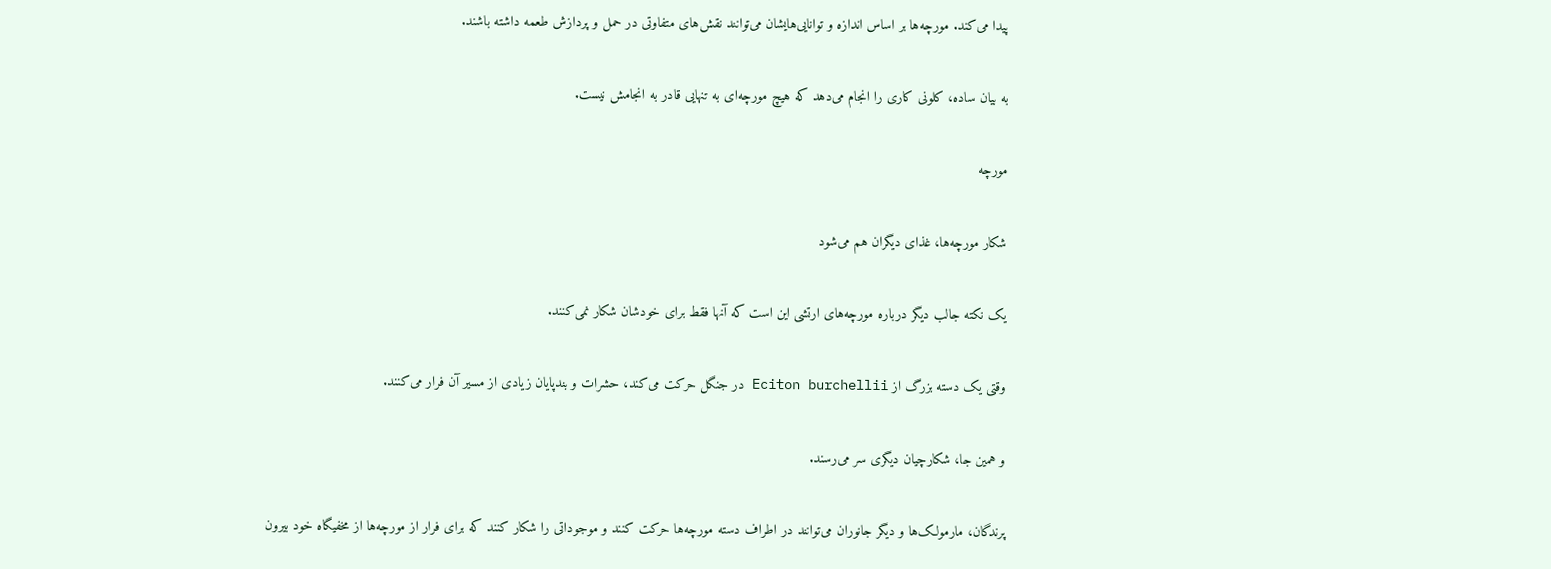پیدا می‌کند. مورچه‌ها بر اساس اندازه و توانایی‌هایشان می‌توانند نقش‌های متفاوتی در حمل و پردازش طعمه داشته باشند.

به بیان ساده، کلونی کاری را انجام می‌دهد که هیچ مورچه‌ای به تنهایی قادر به انجامش نیست.

مورچه

شکار مورچه‌ها، غذای دیگران هم می‌شود

یک نکته جالب دیگر درباره مورچه‌های ارتشی این است که آنها فقط برای خودشان شکار نمی‌کنند.

وقتی یک دسته بزرگ از Eciton burchellii در جنگل حرکت می‌کند، حشرات و بندپایان زیادی از مسیر آن فرار می‌کنند.

و همین جا، شکارچیان دیگری سر می‌رسند.

پرندگان، مارمولک‌ها و دیگر جانوران می‌توانند در اطراف دسته مورچه‌ها حرکت کنند و موجوداتی را شکار کنند که برای فرار از مورچه‌ها از مخفیگاه خود بیرون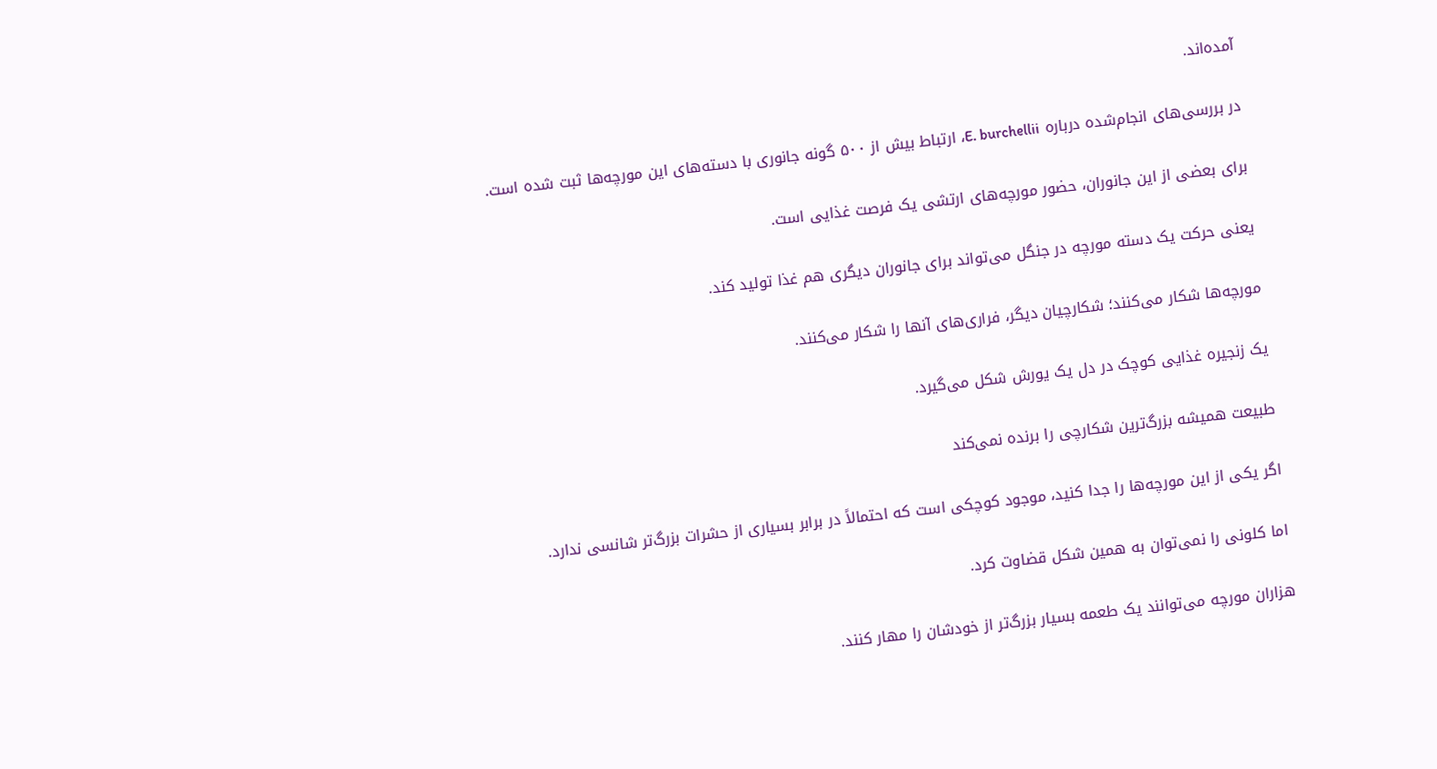آمده‌اند.

در بررسی‌های انجام‌شده درباره E. burchellii، ارتباط بیش از ۵۰۰ گونه جانوری با دسته‌های این مورچه‌ها ثبت شده است.

برای بعضی از این جانوران، حضور مورچه‌های ارتشی یک فرصت غذایی است.

یعنی حرکت یک دسته مورچه در جنگل می‌تواند برای جانوران دیگری هم غذا تولید کند.

مورچه‌ها شکار می‌کنند؛ شکارچیان دیگر، فراری‌های آنها را شکار می‌کنند.

یک زنجیره غذایی کوچک در دل یک یورش شکل می‌گیرد.

طبیعت همیشه بزرگ‌ترین شکارچی را برنده نمی‌کند

اگر یکی از این مورچه‌ها را جدا کنید، موجود کوچکی است که احتمالاً در برابر بسیاری از حشرات بزرگ‌تر شانسی ندارد.

اما کلونی را نمی‌توان به همین شکل قضاوت کرد.

هزاران مورچه می‌توانند یک طعمه بسیار بزرگ‌تر از خودشان را مهار کنند.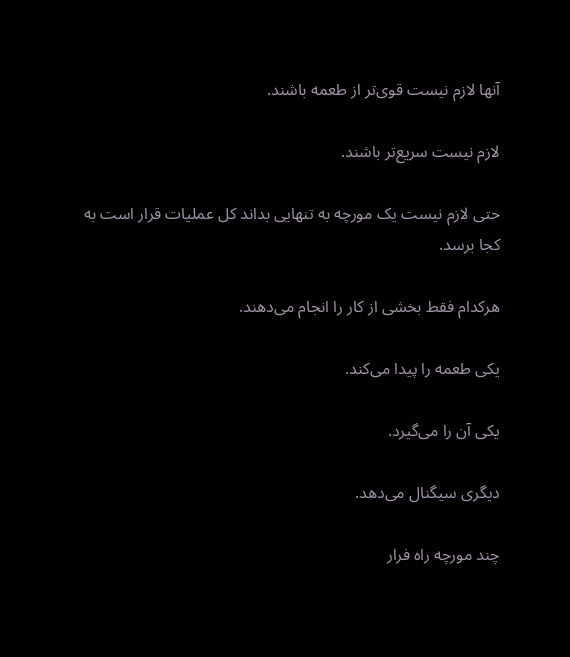آنها لازم نیست قوی‌تر از طعمه باشند.

لازم نیست سریع‌تر باشند.

حتی لازم نیست یک مورچه به تنهایی بداند کل عملیات قرار است به کجا برسد.

هرکدام فقط بخشی از کار را انجام می‌دهند.

یکی طعمه را پیدا می‌کند.

یکی آن را می‌گیرد.

دیگری سیگنال می‌دهد.

چند مورچه راه فرار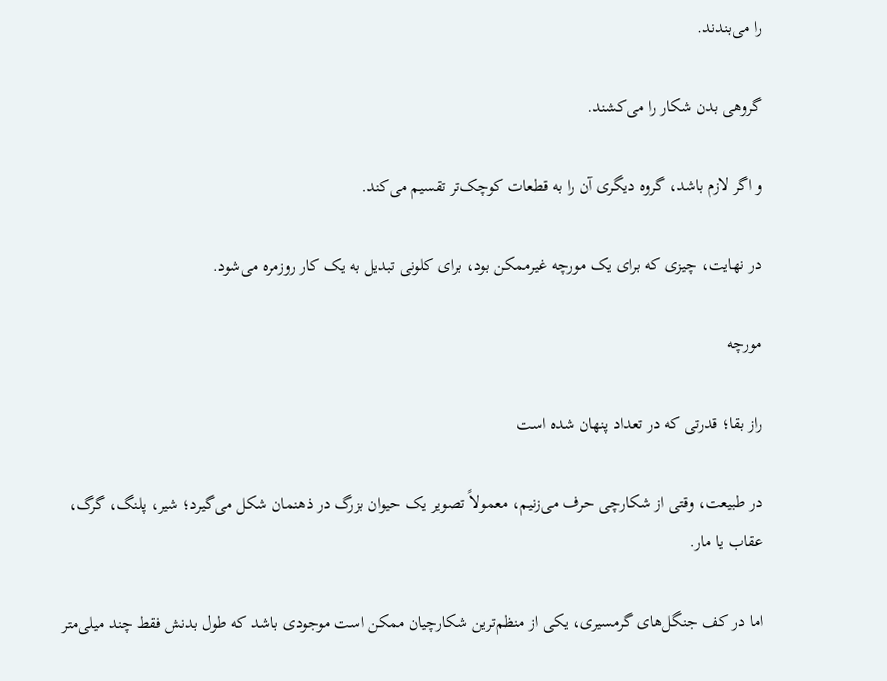را می‌بندند.

گروهی بدن شکار را می‌کشند.

و اگر لازم باشد، گروه دیگری آن را به قطعات کوچک‌تر تقسیم می‌کند.

در نهایت، چیزی که برای یک مورچه غیرممکن بود، برای کلونی تبدیل به یک کار روزمره می‌شود.

مورچه

راز بقا؛ قدرتی که در تعداد پنهان شده است

در طبیعت، وقتی از شکارچی حرف می‌زنیم، معمولاً تصویر یک حیوان بزرگ در ذهنمان شکل می‌گیرد؛ شیر، پلنگ، گرگ، عقاب یا مار.

اما در کف جنگل‌های گرمسیری، یکی از منظم‌ترین شکارچیان ممکن است موجودی باشد که طول بدنش فقط چند میلی‌متر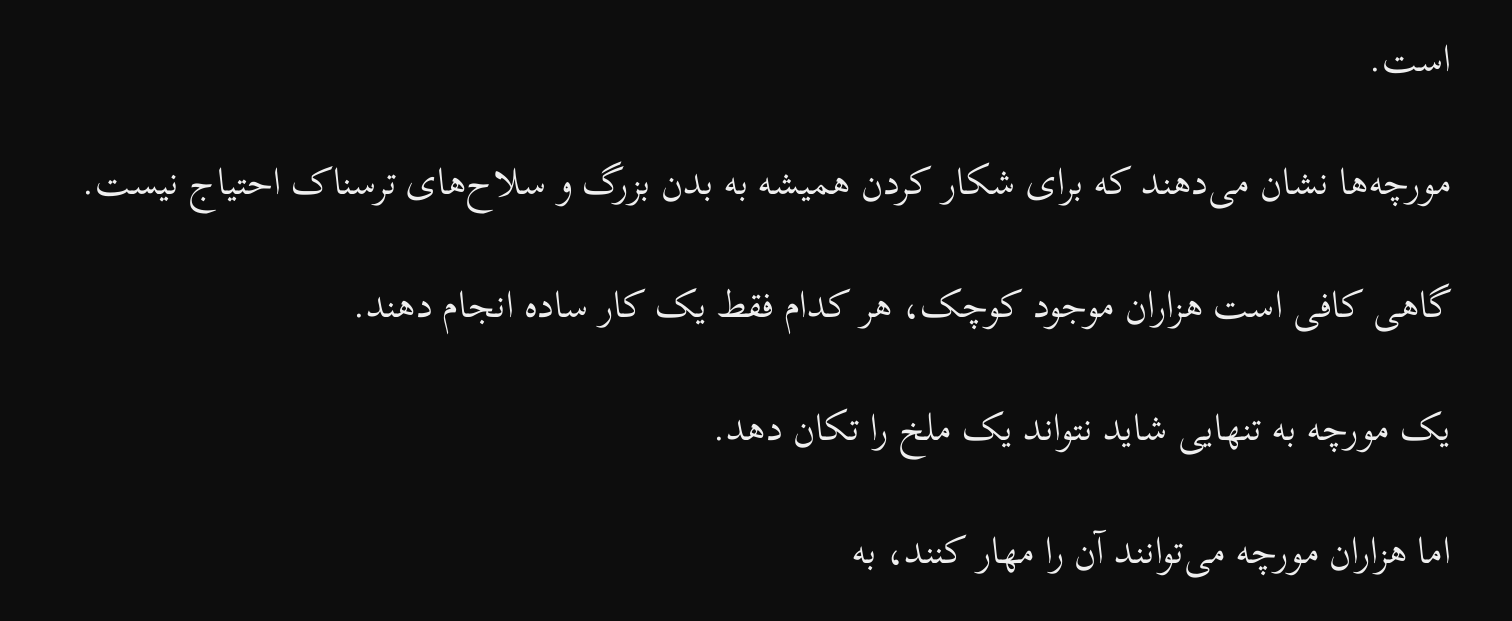است.

مورچه‌ها نشان می‌دهند که برای شکار کردن همیشه به بدن بزرگ و سلاح‌های ترسناک احتیاج نیست.

گاهی کافی است هزاران موجود کوچک، هر کدام فقط یک کار ساده انجام دهند.

یک مورچه به تنهایی شاید نتواند یک ملخ را تکان دهد.

اما هزاران مورچه می‌توانند آن را مهار کنند، به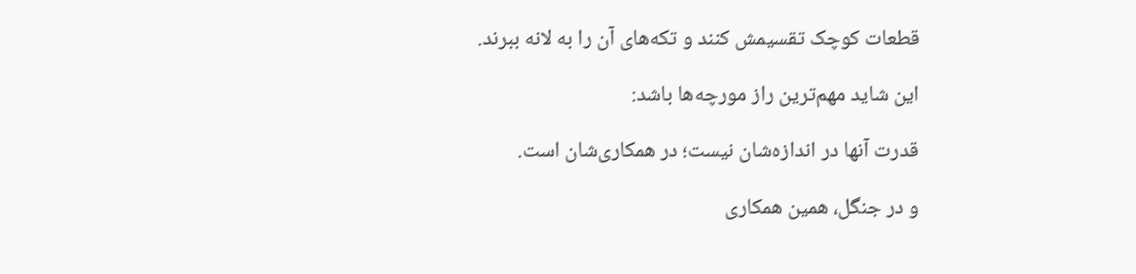قطعات کوچک تقسیمش کنند و تکه‌های آن را به لانه ببرند.

این شاید مهم‌ترین راز مورچه‌ها باشد:

قدرت آنها در اندازه‌شان نیست؛ در همکاری‌شان است.

و در جنگل، همین همکاری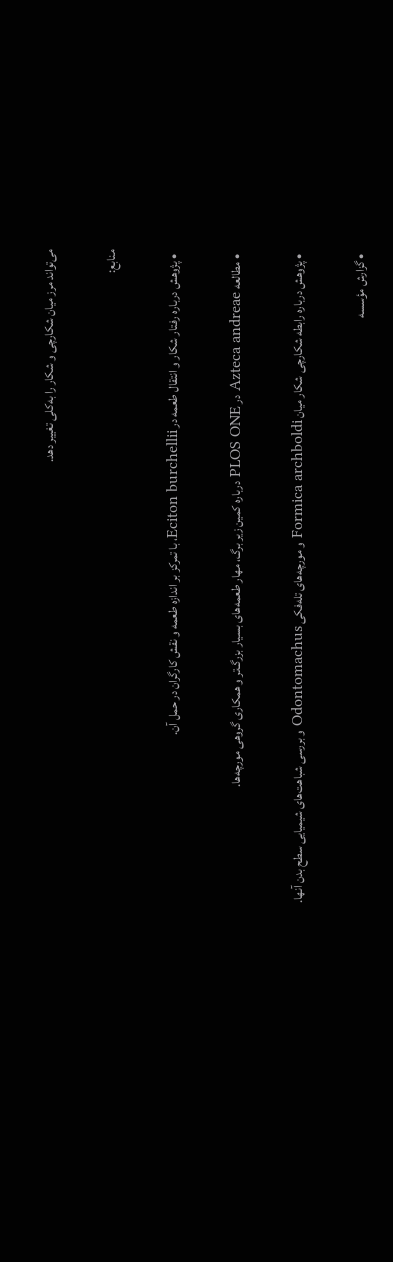می‌تواند مرز میان شکارچی و شکار را به‌کلی تغییر دهد.

منابع:

  • پژوهش درباره رفتار شکار و انتقال طعمه در Eciton burchellii، با تمرکز بر اندازه طعمه و نقش کارگران در حمل آن.

  • مطالعه Azteca andreae در PLOS ONE درباره کمین زیر برگ، مهار طعمه‌های بسیار بزرگ‌تر و همکاری گروهی مورچه‌ها.

  • پژوهش درباره رابطه شکارچی شکار میان Formica archboldi و مورچه‌های تله‌فکی Odontomachus و بررسی شباهت‌های شیمیایی سطح بدن آنها.

  • گزارش مؤسسه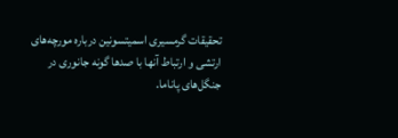تحقیقات گرمسیری اسمیتسونین درباره مورچه‌های ارتشی و ارتباط آنها با صدها گونه جانوری در جنگل‌های پاناما.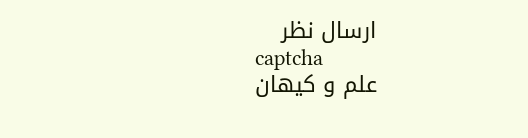ارسال نظر
captcha
علم و کیهان